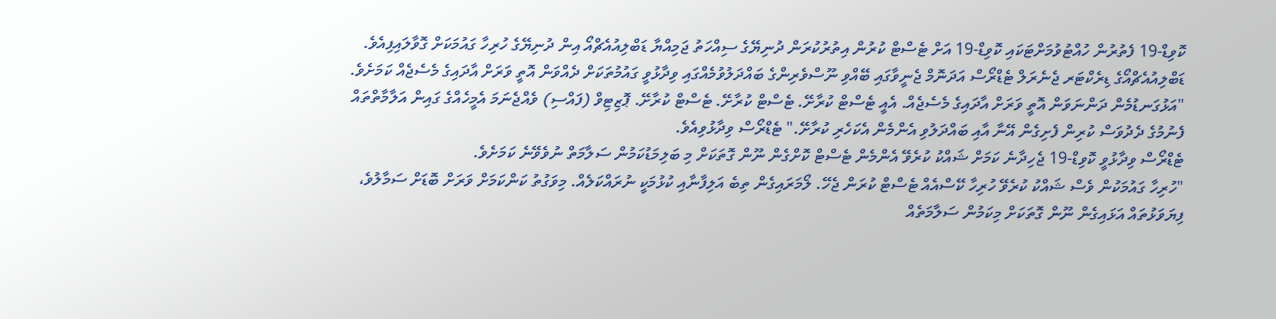ކޮވިޑް-19 ފެތުރުން ހުއްޓުވުމަށްޓަކައި ކޮވިޑް-19 އަށް ޓެސްޓް ކުރުން އިތުރުކުރަން ދުނިޔޭގެ ސިއްހަތު ޖަމިއްޔާ ޑަބްލިއުއެޗްއޯ އިން ދުނިޔޭގެ ހުރިހާ ގައުމަކަށް ގޮވާލައިފިއެވެ.
ޑަބްލިއުއެޗްއޯގެ ޑިރެކްޓަރ ޖެނެރަލް ޓެޑްރޯސް އަދަނޮމް ޖެނީވާގައި ބޭއްވި ނޫސްވެރިންގެ ބައްދަލުވުމެއްގައި ވިދާޅުވީ ގައުމުތަކަށް ދެއްވަން އޮތީ ވަރަށް އާދައިގެ މެސެޖެއް ކަމަށެވެ. "އަޅުގަނޑުމެން ދަންނަވަން އޮތީ ވަރަށް އާދައިގެ މެސެޖެއް. އެއީ ޓެސްޓް ކުރާށޭ. ޓެސްޓް ކުރާށޭ. ޓެސްޓް ކުރާށޭ. ޕޮޒިޓިވް (ފައްސި) ވެއްޖެނަމަ އެމީހެއްގެ ގައިން އަލާމާތްތައް ފެނުމުގެ ދެދުވަސް ކުރިން ފެށިގެން އޭނާ އާއި ބައްދަލުވި އެންމެން އެކަހެރި ކުރާށޭ." ޓެޑްރޯސް ވިދާޅުވިއެވެ.
ޓެޑްރޯސް ވިދާޅުވީ ކޮވިޑް-19 ޖެހިދާނެ ކަމަށް ޝައްކު ކުރެވޭ އެންމެން ޓެސްޓް ކޮށްގެން ނޫން ގޮތަކަށް މި ބަލިމަޑުކަމުން ސަލާމަތް ނުވެވޭނެ ކަމަށެވެ.
"ހުރިހާ ގައުމަކުން ވެސް ޝައްކު ކުރެވޭ ހުރިހާ ކޭސްއެއް ޓެސްޓް ކުރަން ޖެހޭ. ލޯމަރައިގެން ތިބެ އަލިފާނާއި ކުޅުމަކީ ނުރައްކަލެއް. މިވަގުތު ކަންކަމަށް ވަރަށް ބޮޑަށް ސަމާލުވެ، ފިޔަވަޅުތައް އަޅައިގެން ނޫން ގޮތަކަށް މިކަމުން ސަލާމަތެއް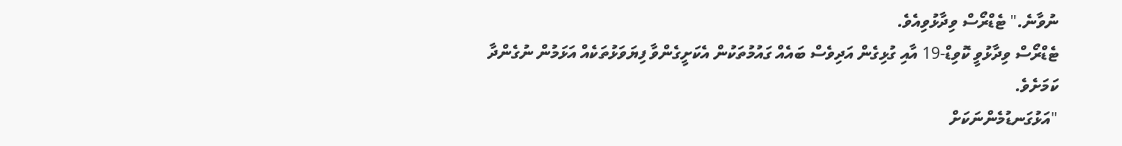ނުވާނެ." ޓެޑްރޯސް ވިދާޅުވިއެވެ.
ޓެޑްރޯސް ވިދާޅުވީ ކޮވިޑް-19 އާއި ގުޅިގެން އަދިވެސް ބައެއް ގައުމުތަކުން އެކަށީގެންވާ ފިޔަވަޅުތަކެއް އަޅަމުން ނުގެންދާ ކަމަށެވެ.
"އަޅުގަނޑުމެންނަކަށް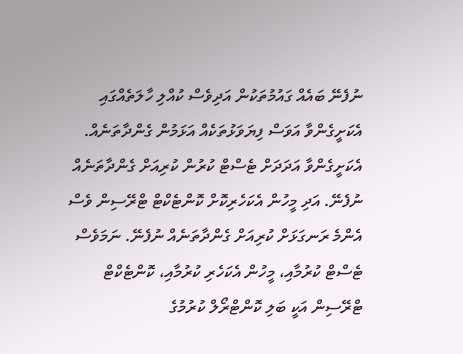ނުފެނޭ ބައެއް ގައުމުތަކުން އަދިވެސް ކުއްލި ހާލަތެއްގައި އެކަށީގެންވާ އަވަސް ފިޔަވަޅުތަކެއް އަޅަމުން ގެންދާތަނެއް. އެކަށީގެންވާ އަދަދަށް ޓެސްޓް ކުރުން ކުރިއަށް ގެންދާތަނެއް ނުފެނޭ. އަދި މީހުން އެކަހެރިކޮށް ކޮންޓެކްޓް ޓްރޭސިން ވެސް އެންމެ ރަނގަޅަށް ކުރިއަށް ގެންދާތަނެއް ނުފެނޭ. ނަމަވެސް ޓެސްޓް ކުރުމާއި، މީހުން އެކަހެރި ކުރުމާއި، ކޮންޓެކްޓް ޓްރޭސިން އަކީ ބަލި ކޮންޓްރޯލް ކުރުމުގެ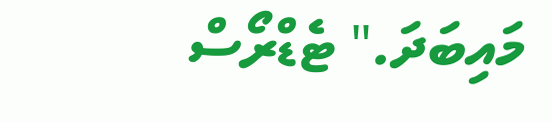މައިބަދަ." ޓެޑްރޯސް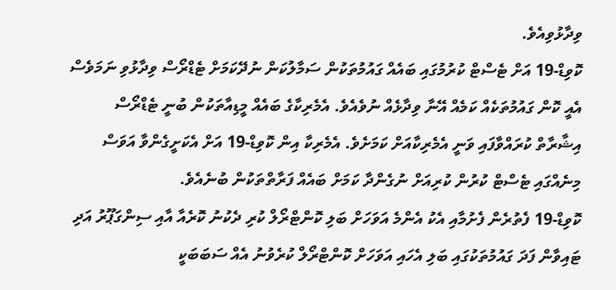ވިދާޅުވިއެވެ.
ކޮވިޑް-19 އަށް ޓެސްޓް ކުރުމުގައި ބައެއް ގައުމުތަކުން ސަމާލުކަން ނުދޭކަމަށް ޓެޑްރޯސް ވިދާޅުވި ނަމަވެސް އެއީ ކޮން ގައުމުތަކެއް ކަމެއް އޭނާ ވިދާޅެއް ނުވެއެވެ. އެމެރިކާގެ ބައެއް މީޑިއާތަކުން ބުނީ ޓެޑްރޯސް އިޝާރާތް ކުރައްވާފައި ވަނީ އެމެރިކާއަށް ކަމަށެވެ. އެމެރިކާ އިން ކޮވިޑް-19 އަށް އެކަށީގެންވާ އަވަސް މިނެއްގައި ޓެސްޓް ކުރުން ކުރިއަށް ނުގެންދާ ކަމަށް ބައެއް ފަރާތްތަކުން ބުނެއެވެ.
ކޮވިޑް-19 ފެތުރެން ފެށުމާއި އެކު އެންމެ އަވަހަށް ބަލި ކޮންޓްރޯލް ކުރި ދެކުނު ކޮރެއާ އާއި ސިންގަޕޫރު އަދި ޓައިވާން ފަދަ ގައުމުތަކުގައި ބަލި އެހައި އަވަހަށް ކޮންޓްރޯލް ކުރެވުނު އެއް ސަބަބަކީ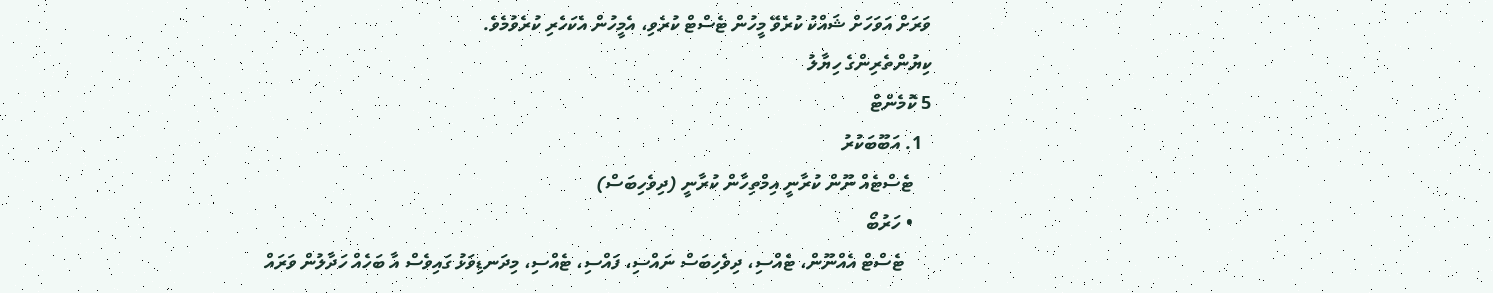ވަރަށް އަވަހަށް ޝައްކު ކުރެވޭ މީހުން ޓެސްޓް ކުރެވި، އެމީހުން އެކަހެރި ކުރެވުމެވެ.
ކިޔުންތެރިންގެ ހިޔާލު
5 ކޮމެންޓް
  1. އަބޫބަކުރު
    ޓެސްޓެއް ނޫން ކުރާނީ އިމްތިހާން ކުރާނީ (ދިވެހިބަސް)
    • ހަރުބޯ
      ޓެސްޓް އެއްނޫން، ޓެއްސި، ދިވެހިބަސް ނައްސި، ފައްސި، ޓެއްސި، މިދަނޑިވަޅު ގައިވެސް އާ ބަހެއް ހަދާލުން ވަރައް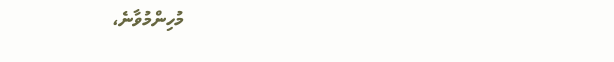މުހިންމުވާނެ،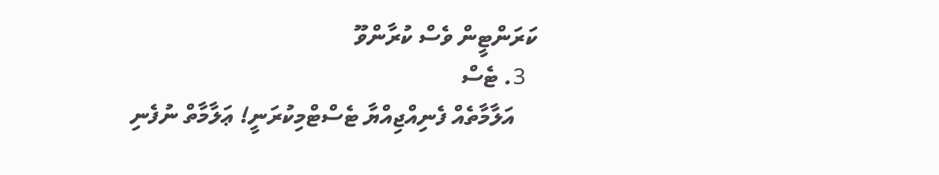ކަރަންޓީން ވެސް ކުރާންވޫ
  3. ޓެސް
    އަލާމާތެއް ފެނިއްޖިއްޔާ ޓެސްޓްމިކުރަނީ! ޢަލާމާތް ނުފެނި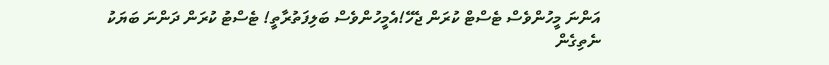އަންނަ މީހުންވެސް ޓެސްޓް ކުރަން ޖެހޭ!އެމީހުންވެސް ބަލިފަތުރާތީ! ޓެސްޓު ކުރަން ދަންނަ ބަޔަކު ނެތިގެން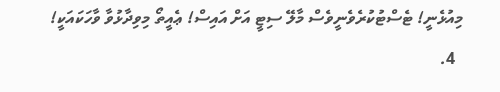މިއުޅެނީ! ޓެސްޓުކުރެވެނީވެސް މާލޭ ސިޓީ އަށް އައިސް! ޢެއީތޯ މިވިދާޅުވާ ވާހަކައަކީ!
  4.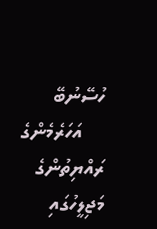ހުސޭނުބޭ
    އަހަރެމެންގެ ރައްޔިތުންގެ މަޖިލީހުގައި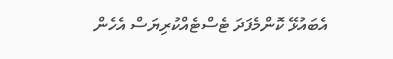އެބައުޅޭ ކޮންމެފަދަ ޓެސްޓެއްކުރިޔަސް އެހެން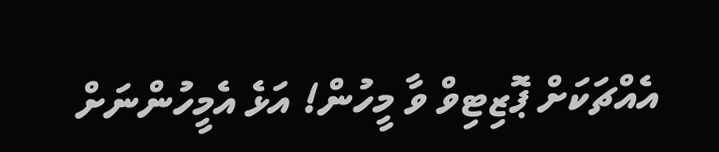އެއްޗަކަށް ޕޮޒިޓިވް ވާ މީހުން! އަޅެ އެމީހުންނަށް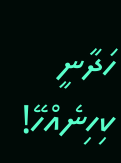ހަދާނީ ކިހިނެއްހޭ!